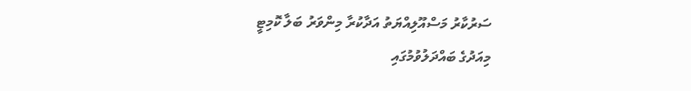ސަރުކާރު މަސްއޫލިއްޔަތު އަދާކުރާ މިންވަރު ބަލާ ކޮމިޓީ
މިއަދުގެ ބައްދަލުވުމުގައި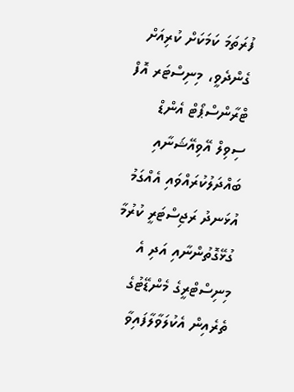ފުރަތަމަ ކަމަކަށް ކުރިއަށް ގެންދެވީ، މިނިސްޓަރ އޮފް ޓްރާންސްޕޯޓް އެންޑް ސިވިލް އޭވިއޭޝަނާއި ބައްދަލުކުރައްވައި އެއްގަމު އުޅަނދު ރަޖިސްޓަރީ ކުރުމާ ގުޅޭގޮތުންނާއި އަދި އެ މިނިސްޓްރީގެ މެންޑޭޓުގެ ތެރެއިން އެކުލަވާލާފައިވާ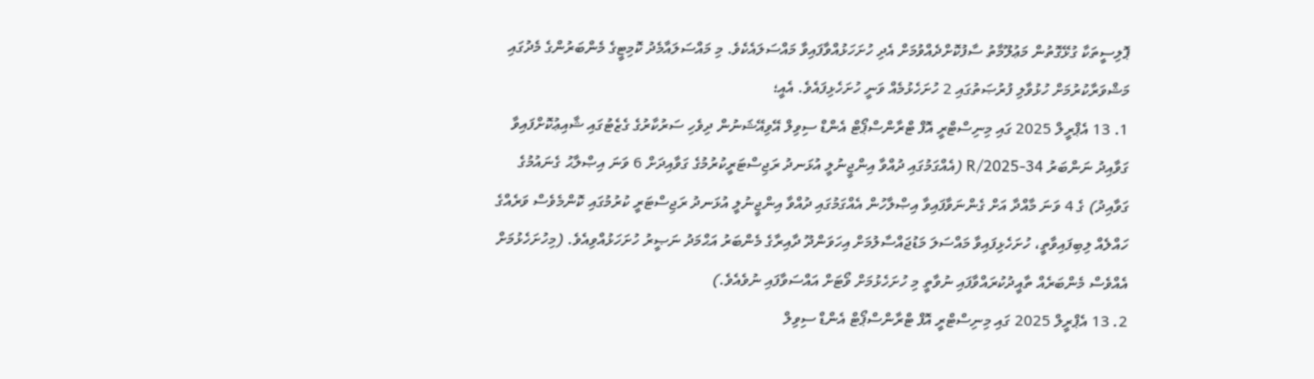ޕޮލިސީތަކާ ގުޅޭގޮތުން މަޢުލޫމާތު ސާފުކޮށްދެއްވުމަށް އެދި ހުށަހަޅުއްވާފައިވާ މައްސަލައެކެވެ. މި މައްސަލައާމެދު ކޮމިޓީގެ މެންބަރުންގެ މެދުގައި މަޝްވަރާކުރުމަށް ހުޅުވާލި ފުރުޞަތުގައި 2 ހުށަހެޅުމެއް ވަނީ ހުށަހެޅިފައެވެ. އެއީ؛
1. 13 އެޕްރީލް 2025 ގައި މިނިސްޓްރީ އޮފް ޓްރާންސްޕޯޓް އެންޑް ސިވިލް އޭވިއޭޝަނުން ދިވެހި ސަރުކާރުގެ ގެޒެޓުގައި ޝާއިޢުކޮށްފައިވާ ގަވާއިދު ނަންބަރު 34-R/2025 (އެއްގަމުގައި ދުއްވާ އިންޖީނުލީ އުޅަނދު ރަޖިސްޓަރީކުރުމުގެ ގަވާއިދަށް 6 ވަނަ އިޞްލާޙު ގެނައުމުގެ ގަވާއިދު) ގެ 4 ވަނަ މާއްދާ އަށް ގެންނަވާފައިވާ އިޞްލާހުން އެއްގަމުގައި ދުއްވާ އިންޖީނުލީ އުޅަނދު ރަޖިސްޓަރީ ކުރުމުގައި ކޮންމެވެސް ވަރެއްގެ ހައްލެއް ލިބިފައިވާތީ، ހުށަހެޅިފައިވާ މައްސަލަ މަޑުޖައްސާލުމަށް އިހަވަންދޫ ދާއިރާގެ މެންބަރު އަޙްމަދު ނަޞީރު ހުށަހަޅުއްވިއެވެ. (މިހުށަހެޅުމަށް އެއްވެސް މެންބަރެއް ތާއީދުކުރައްވާފައި ނުވާތީ މި ހުށަހެޅުމަށް ވޯޓަށް އައްސަވާފައި ނުވެއެވެ.)
2. 13 އެޕްރީލް 2025 ގައި މިނިސްޓްރީ އޮފް ޓްރާންސްޕޯޓް އެންޑް ސިވިލް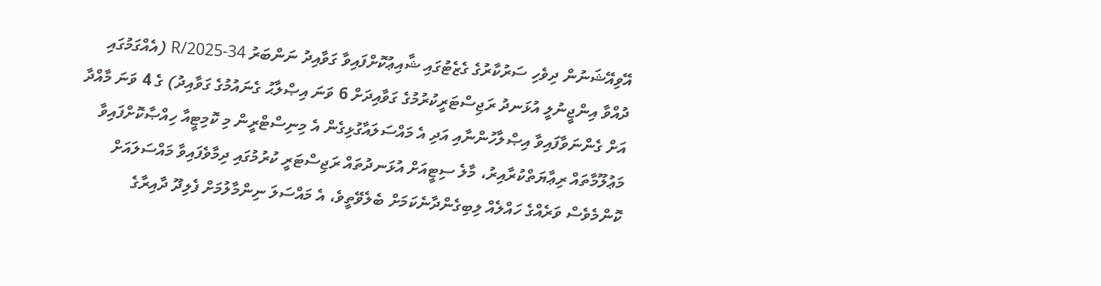އޭވިއޭޝަނުން ދިވެހި ސަރުކާރުގެ ގެޒެޓުގައި ޝާއިޢުކޮށްފައިވާ ގަވާއިދު ނަންބަރު 34-R/2025 (އެއްގަމުގައި ދުއްވާ އިންޖީނުލީ އުޅަނދު ރަޖިސްޓަރީކުރުމުގެ ގަވާއިދަށް 6 ވަނަ އިޞްލާޙު ގެނައުމުގެ ގަވާއިދު) ގެ 4 ވަނަ މާއްދާ އަށް ގެންނަވާފައިވާ އިޞްލާހުންނާއި އަދި އެ މައްސަލައާގުޅިގެން އެ މިނިސްޓްރީން މި ކޮމިޓީއާ ހިއްޞާކޮށްފައިވާ މަޢުލޫމާތައް ރިޢާޔަތްކުރާއިރު، މާލެ ސިޓީއަށް އުޅަނދުތައް ރަޖިސްޓަރީ ކުރުމުގައި ދިމާވެފައިވާ މައްސަލައަށް ކޮންމެވެސް ވަރެއްގެ ހައްލެއް ލިބިގެންދާނެކަމަށް ބެލެވޭތީވެ، އެ މައްސަލަ ނިންމާލުމަށް ފެލިދޫ ދާއިރާގެ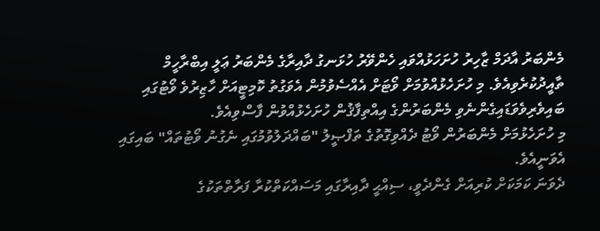މެންބަރު އާދަމް ޒާހިރު ހުށަހަޅުއްވައި ހެންވޭރު ހުޅަނގު ދާއިރާގެ މެންބަރު ޢަލީ އިބްރާހީމް ތާއީދުކުރެވިއެވެ. މި ހުށަހެޅުއްވުމަށް ވޯޓަށް އެއްސެވުމުން އެވަގުތު ކޮމިޓީއަށް ހާޒިރުވެ ވޯޓުގައި ބައިވެރިވެވަޑައިގެންނެވި މެންބަރުންގެ އިއްތިފާޤުން ހުށަހެޅުއްވުން ފާސްވިއެވެ.
މި ހުށަހެޅުމަށް މެންބަރުން ވޯޓު ދެއްވިގޮތުގެ ތަފްޞީލު "ބައްދަލުވުމުގައި ނެގުނު ވޯޓުތައް" ބައިގައި އެވަނީއެވެ.
ދެވަނަ ކަމަކަށް ކުރިއަށް ގެންދެވީ، ސިއްޙީ ދާއިރާގައި މަސައްކަތްކުރާ ފަރާތްތަކުގެ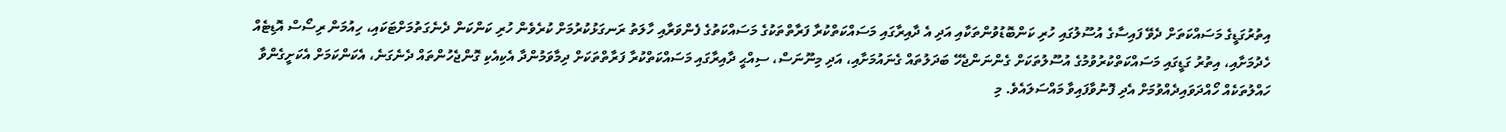އިތުރުގަޑީގެ މަސައްކަތަށް ދެވޭ ފައިސާގެ އުސޫލުގައި ހުރި ކަންބޮޑުވުންތަކާއި އަދި އެ ދާއިރާގައި މަސައްކަތްކުރާ ފަރާތްތަކުގެ މަސައްކަތުގެ ފެންވަރާއި ހާލަތު ރަނގަޅުކުރުމަށް ކުރެވެން ހުރި ކަންކަން ދެނެގަތުމަށްޓަކައި، ހިއުމަން ރިސޯސް އޮޑިޓެއް ހެދުމަށާއި، އިތުރު ގަޑީގައި މަސައްކަތްކުރުވުމުގެ އުސޫލުތަކަށް ގެންނަންޖެހޭ ބަދަލުތައް ގެނައުމަށާއި، އަދި މިނޫނަސް، ސިއްޙީ ދާއިރާގައި މަސައްކަތްކުރާ ފަރާތްތަކަށް ދިމާވަމުންދާ އެކިއެކި ގޮންޖެހުންތައް ދެނެގަނެ، އެކަންކަމަށް އެކަށީގެންވާ ހައްލުތަކެއް ހޯއްދަވައިދެއްވުމަށް އެދި ފޮނުވާފައިވާ މައްސަލައެވެ. މި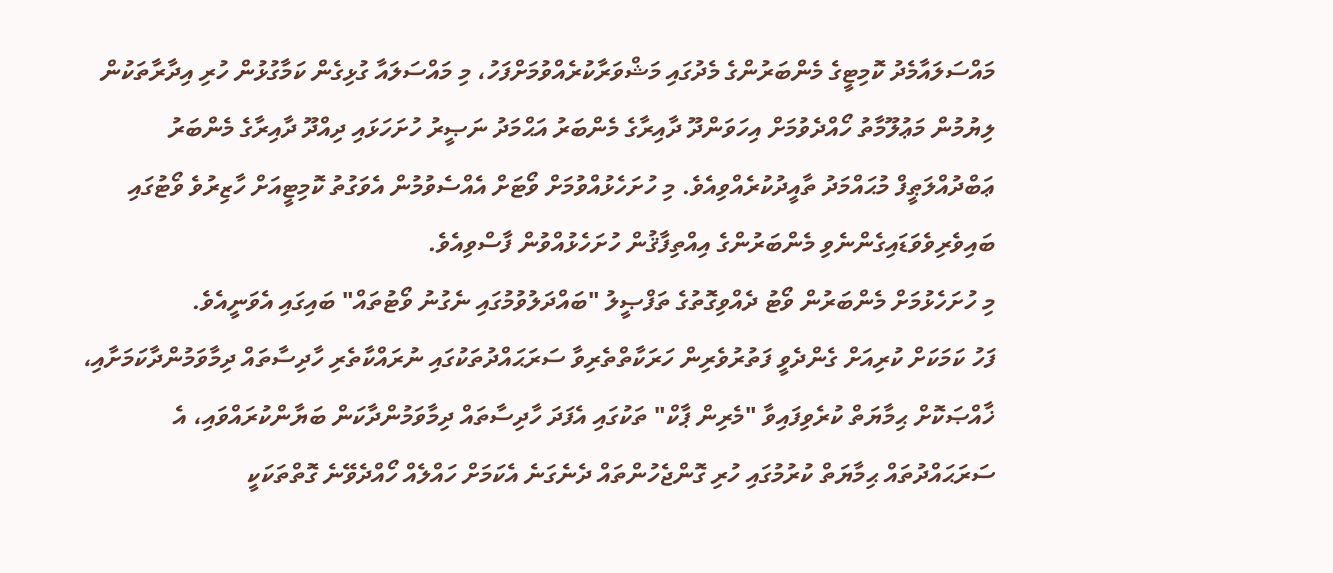މައްސަލައާމެދު ކޮމިޓީގެ މެންބަރުންގެ މެދުގައި މަޝްވަރާކުރެއްވުމަށްފަހު، މި މައްސަލައާ ގުޅިގެން ކަމާގުޅުން ހުރި އިދާރާތަކުން ލިޔުމުން މަޢުލޫމާތު ހޯއްދެވުމަށް އިހަވަންދޫ ދާއިރާގެ މެންބަރު އަޙްމަދު ނަޞީރު ހުށަހަޅައި ދިއްދޫ ދާއިރާގެ މެންބަރު ޢަބްދުއްލަޠީފް މުޙައްމަދު ތާއީދުކުރެއްވިއެވެ. މި ހުށަހެޅުއްވުމަށް ވޯޓަށް އެއްސެވުމުން އެވަގުތު ކޮމިޓީއަށް ހާޒިރުވެ ވޯޓުގައި ބައިވެރިވެވަޑައިގެންނެވި މެންބަރުންގެ އިއްތިފާޤުން ހުށަހެޅުއްވުން ފާސްވިއެވެ.
މި ހުށަހެޅުމަށް މެންބަރުން ވޯޓު ދެއްވިގޮތުގެ ތަފްޞީލު "ބައްދަލުވުމުގައި ނެގުނު ވޯޓުތައް" ބައިގައި އެވަނީއެވެ.
ފަހު ކަމަކަށް ކުރިއަށް ގެންދެވީ ފަތުރުވެރިން ހަރަކާތްތެރިވާ ސަރަޙައްދުތަކުގައި ނުރައްކާތެރި ހާދިސާތައް ދިމާވަމުންދާކަމަށާއި، ޚާއްޞަކޮށް ޙިމާޔަތް ކުރެވިފައިވާ "މެރިން ޕާކް" ތަކުގައި އެފަދަ ހާދިސާތައް ދިމާވަމުންދާކަން ބަޔާންކުރައްވައި، އެ ސަރަޙައްދުތައް ޙިމާޔަތް ކުރުމުގައި ހުރި ގޮންޖެހުންތައް ދެނެގަނެ އެކަމަށް ހައްލެއް ހޯއްދެވޭނެ ގޮތްތަކަކީ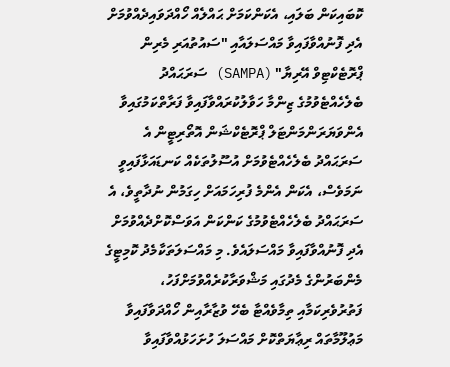ކޮބައިކަން ބަލައި، އެކަންކަމަށް ޙައްލެއް ހޯއްދަވައިދެއްވުމަށް އެދި ފޮނުއްވާފައިވާ މައްސަލައާއި "ސައުތުއަރި މެރިން ޕްރޮޓެކްޓިވް އޭރިޔާ" (SAMPA) ސަރަޙައްދު ބެލެހެއްޓެވުމުގެ ޒިންމާ ހަވާލުކުރައްވާފައިވާ ފަރާތްކަމުގައިވާ އެންވަޔަރަންމަންޓަލް ޕްރޮޓެކްޝަން އޮތޯރިޓީން އެ ސަރަޙައްދު ބެލެހެއްޓެވުމަށް އުސޫލުތަކެއް ކަނޑައަޅާފައިވީ ނަމަވެސް، އެކަން އެންމެ ފުރިހަމައަށް ހިގަމުން ނުދާތީވެ، އެ ސަރަޙައްދު ބެލެހެއްޓެވުމުގެ ކަންކަން އަވަސްކޮށްދެއްވުމަށް އެދި ފޮނުއްވާފައިވާ މައްސަލައެވެ. މި މައްސަލަތަކާމެދު ކޮމިޓީގެ މެންބަރުންގެ މެދުގައި މަޝްވަރާކުރެއްވުމަށްފަހު، ފަތުރުވެރިކަމާއި ތިމާވެއްޓާ ބެހޭ ވުޒާރާއިން ހޯއްދަވާފައިވާ މަޢުލޫމާތައް ރިޢާޔަތްކޮށް މައްސަލަ ހުށަހަޅުއްވާފައިވާ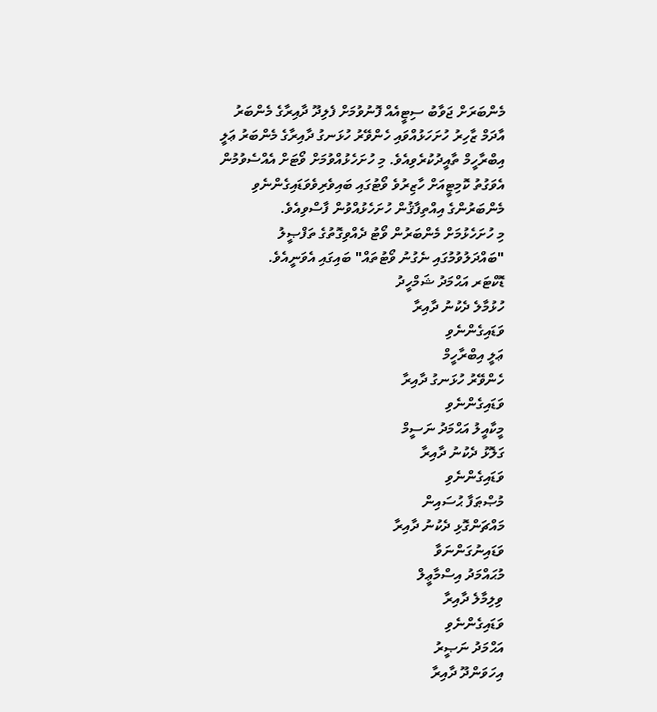މެންބަރަށް ޖަވާބު ސިޓީއެއް ފޮނުވުމަށް ފެލިދޫ ދާއިރާގެ މެންބަރު އާދަމް ޒާހިރު ހުށަހަޅުއްވައި ހެންވޭރު ހުޅަނގު ދާއިރާގެ މެންބަރު ޢަލީ އިބްރާހީމް ތާއީދުކުރެވިއެވެ. މި ހުށަހެޅުއްވުމަށް ވޯޓަށް އެއްސެވުމުން އެވަގުތު ކޮމިޓީއަށް ހާޒިރުވެ ވޯޓުގައި ބައިވެރިވެވަޑައިގެންނެވި މެންބަރުންގެ އިއްތިފާޤުން ހުށަހެޅުއްވުން ފާސްވިއެވެ.
މި ހުށަހެޅުމަށް މެންބަރުން ވޯޓު ދެއްވިގޮތުގެ ތަފްޞީލު "ބައްދަލުވުމުގައި ނެގުނު ވޯޓުތައް" ބައިގައި އެވަނީއެވެ.
ޑޮކްޓަރ އަޙްމަދު ޝަމްހީދު
ހުޅުމާލެ ދެކުނު ދާއިރާ
ވަޑައިގެންނެވި
ޢަލީ އިބްރާހީމް
ހެންވޭރު ހުޅަނގު ދާއިރާ
ވަޑައިގެންނެވި
މީކާއީލު އަޙްމަދު ނަސީމް
ގަލޮޅު ދެކުނު ދާއިރާ
ވަޑައިގެންނެވި
މުޞްޠަފާ ޙުސައިން
މައްޗަންގޮޅި ދެކުނު ދާއިރާ
ވަޑައިނުގަންނަވާ
މުޙައްމަދު އިސްމާޢީލް
ވިލިމާލެ ދާއިރާ
ވަޑައިގެންނެވި
އަޙްމަދު ނަޞީރު
އިހަވަންދޫ ދާއިރާ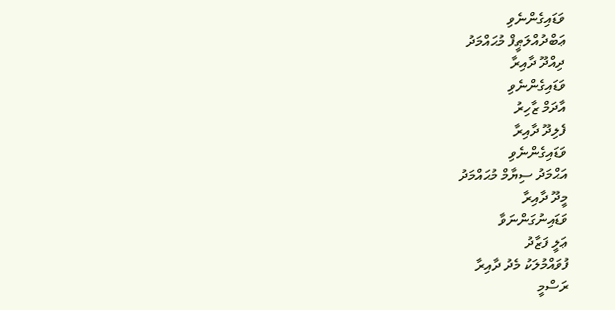ވަޑައިގެންނެވި
ޢަބްދުއްލަޠީފް މުޙައްމަދު
ދިއްދޫ ދާއިރާ
ވަޑައިގެންނެވި
އާދަމް ޒާހިރު
ފެލިދޫ ދާއިރާ
ވަޑައިގެންނެވި
އަޙްމަދު ސިޔާމް މުޙައްމަދު
މީދޫ ދާއިރާ
ވަޑައިނުގަންނަވާ
ޢަލީ ފަޒާދު
ފުވައްމުލަކު މެދު ދާއިރާ
ރަސްމީ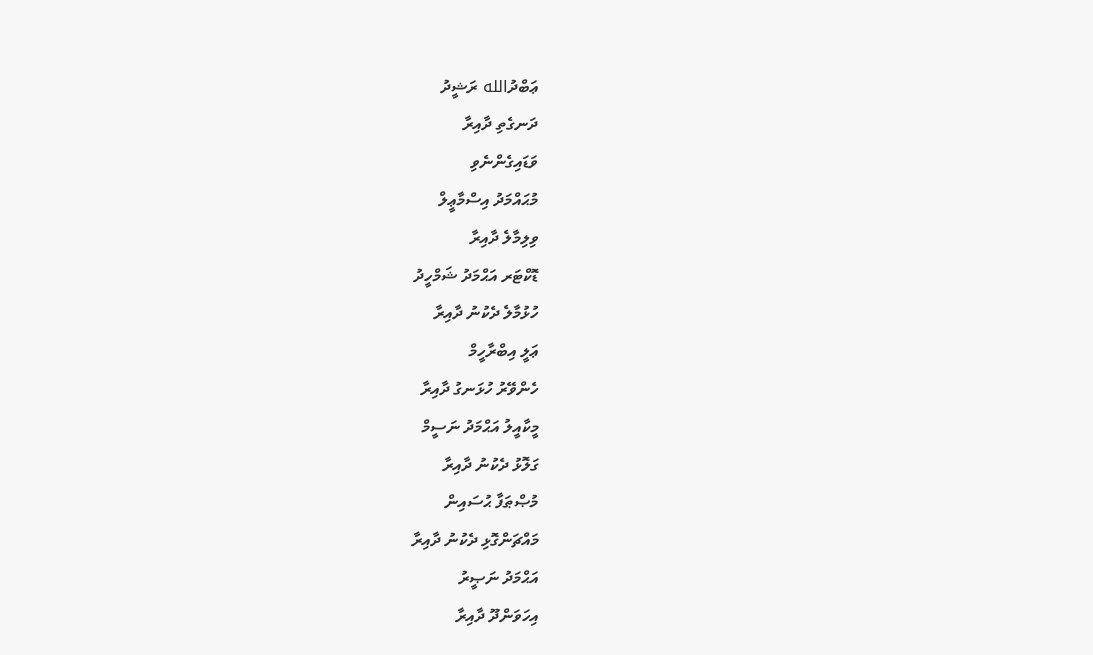ޢަބްދުالله ރަޝީދު
ދަނގެތި ދާއިރާ
ވަޑައިގެންނެވި
މުޙައްމަދު އިސްމާޢީލް
ވިލިމާލެ ދާއިރާ
ޑޮކްޓަރ އަޙްމަދު ޝަމްހީދު
ހުޅުމާލެ ދެކުނު ދާއިރާ
ޢަލީ އިބްރާހީމް
ހެންވޭރު ހުޅަނގު ދާއިރާ
މީކާއީލު އަޙްމަދު ނަސީމް
ގަލޮޅު ދެކުނު ދާއިރާ
މުޞްޠަފާ ޙުސައިން
މައްޗަންގޮޅި ދެކުނު ދާއިރާ
އަޙްމަދު ނަޞީރު
އިހަވަންދޫ ދާއިރާ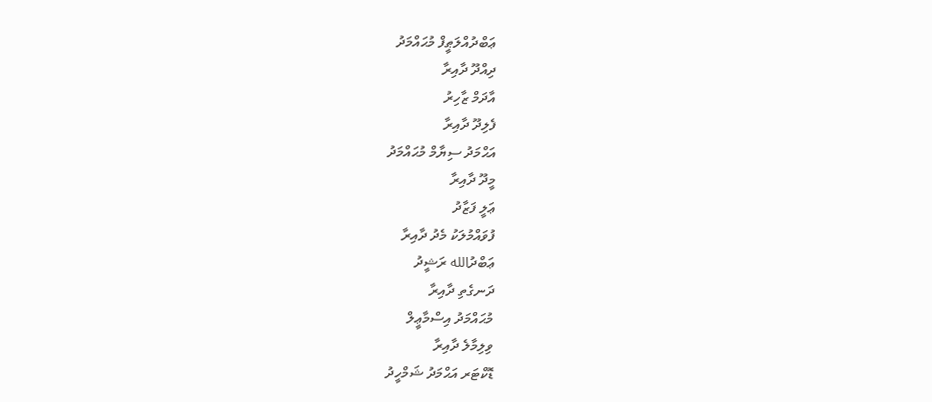ޢަބްދުއްލަޠީފް މުޙައްމަދު
ދިއްދޫ ދާއިރާ
އާދަމް ޒާހިރު
ފެލިދޫ ދާއިރާ
އަޙްމަދު ސިޔާމް މުޙައްމަދު
މީދޫ ދާއިރާ
ޢަލީ ފަޒާދު
ފުވައްމުލަކު މެދު ދާއިރާ
ޢަބްދުالله ރަޝީދު
ދަނގެތި ދާއިރާ
މުޙައްމަދު އިސްމާޢީލް
ވިލިމާލެ ދާއިރާ
ޑޮކްޓަރ އަޙްމަދު ޝަމްހީދު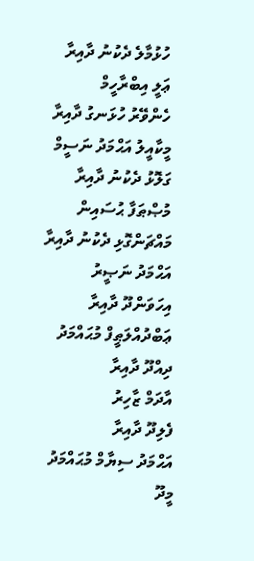ހުޅުމާލެ ދެކުނު ދާއިރާ
ޢަލީ އިބްރާހީމް
ހެންވޭރު ހުޅަނގު ދާއިރާ
މީކާއީލު އަޙްމަދު ނަސީމް
ގަލޮޅު ދެކުނު ދާއިރާ
މުޞްޠަފާ ޙުސައިން
މައްޗަންގޮޅި ދެކުނު ދާއިރާ
އަޙްމަދު ނަޞީރު
އިހަވަންދޫ ދާއިރާ
ޢަބްދުއްލަޠީފް މުޙައްމަދު
ދިއްދޫ ދާއިރާ
އާދަމް ޒާހިރު
ފެލިދޫ ދާއިރާ
އަޙްމަދު ސިޔާމް މުޙައްމަދު
މީދޫ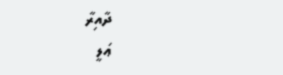ދާއިރާ
ޢަލީ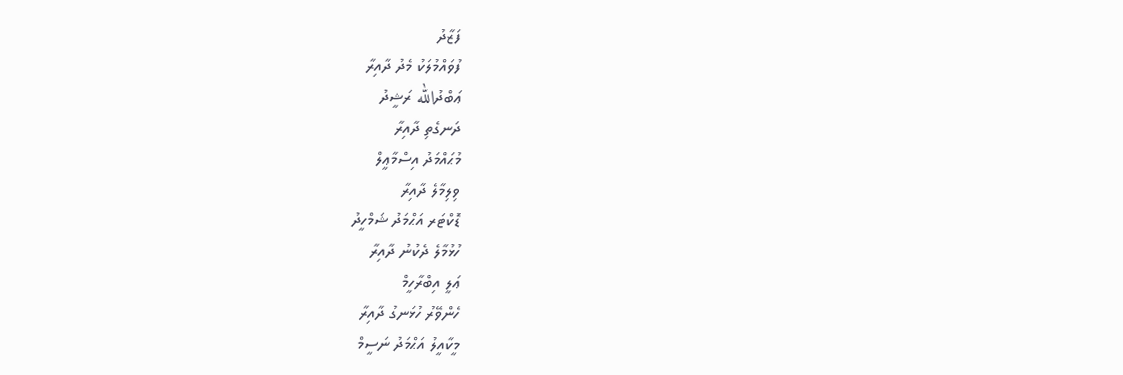ފަޒާދު
ފުވައްމުލަކު މެދު ދާއިރާ
ޢަބްދުالله ރަޝީދު
ދަނގެތި ދާއިރާ
މުޙައްމަދު އިސްމާޢީލް
ވިލިމާލެ ދާއިރާ
ޑޮކްޓަރ އަޙްމަދު ޝަމްހީދު
ހުޅުމާލެ ދެކުނު ދާއިރާ
ޢަލީ އިބްރާހީމް
ހެންވޭރު ހުޅަނގު ދާއިރާ
މީކާއީލު އަޙްމަދު ނަސީމް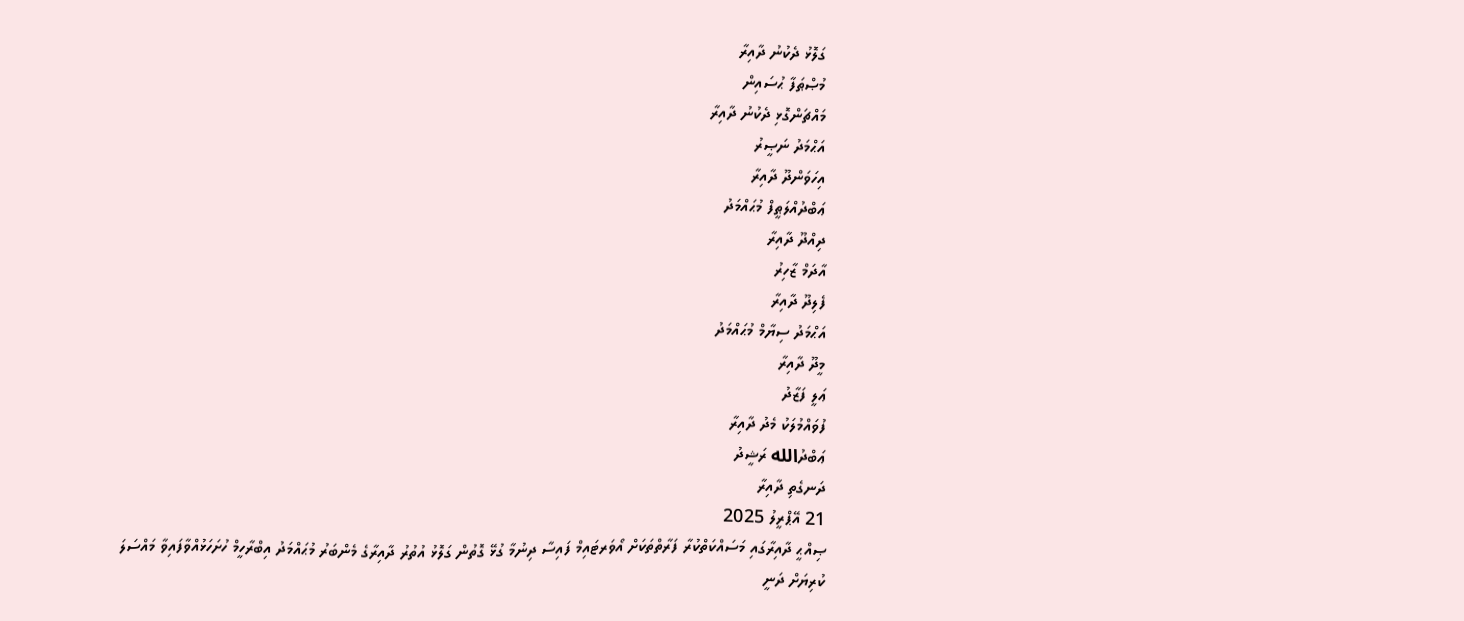ގަލޮޅު ދެކުނު ދާއިރާ
މުޞްޠަފާ ޙުސައިން
މައްޗަންގޮޅި ދެކުނު ދާއިރާ
އަޙްމަދު ނަޞީރު
އިހަވަންދޫ ދާއިރާ
ޢަބްދުއްލަޠީފް މުޙައްމަދު
ދިއްދޫ ދާއިރާ
އާދަމް ޒާހިރު
ފެލިދޫ ދާއިރާ
އަޙްމަދު ސިޔާމް މުޙައްމަދު
މީދޫ ދާއިރާ
ޢަލީ ފަޒާދު
ފުވައްމުލަކު މެދު ދާއިރާ
ޢަބްދުالله ރަޝީދު
ދަނގެތި ދާއިރާ
21 އޭޕްރީލު 2025
ޞިއްޙީ ދާއިރާގައި މަސައްކަތްކުރާ ފަރާތްތަކަށް އޯވަރޓައިމް ފައިސާ ދިނުމާ ގުޅޭ ގޮތުން ގަލޮޅު އުތުރު ދާއިރާގެ މެންބަރު މުޙައްމަދު އިބްރާހީމް ހުށަހަޅުއްވާފައިވާ މައްސަލަ
ކުރިޔަށް ދަނީ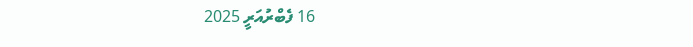16 ފެބްރުއަރީ 2025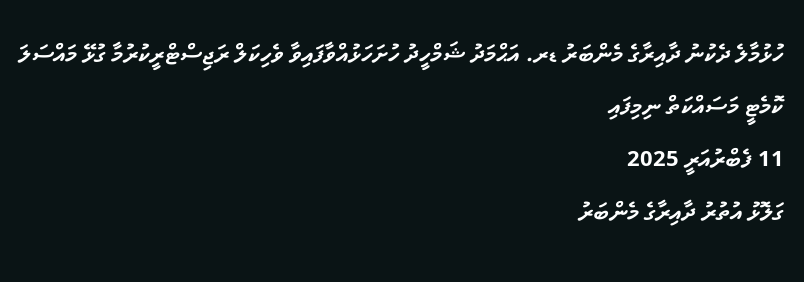ހުޅުމާލެ ދެކުނު ދާއިރާގެ މެންބަރު ޑރ. އަޙްމަދު ޝަމްހީދު ހުށަހަޅުއްވާފައިވާ ވެހިކަލް ރަޖިސްޓްރީކުރުމާ ގުޅޭ މައްސަލަ
ކޮމެޓީ މަސައްކަތް ނިމިފައި
11 ފެބްރުއަރީ 2025
ގަލޮޅު އުތުރު ދާއިރާގެ މެންބަރު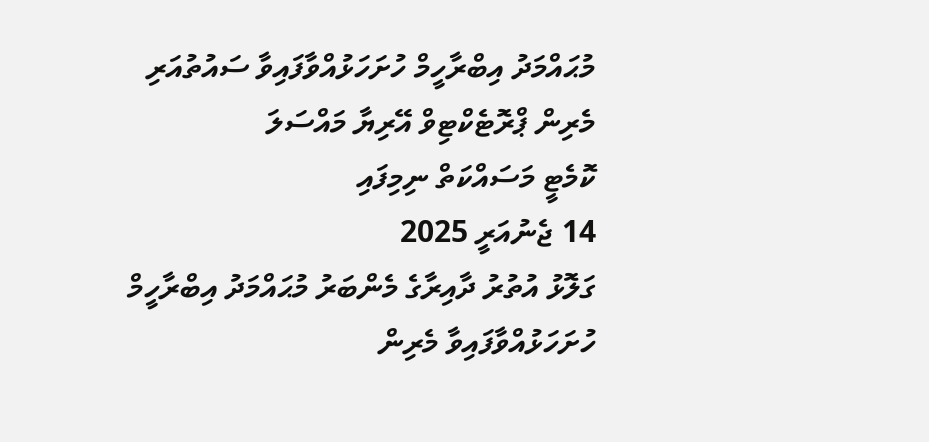މުޙައްމަދު އިބްރާހީމް ހުށަހަޅުއްވާފައިވާ ސައުތުއަރި މެރިން ޕްރޮޓެކްޓިވް އޭރިޔާ މައްސަލަ
ކޮމެޓީ މަސައްކަތް ނިމިފައި
14 ޖެނުއަރީ 2025
ގަލޮޅު އުތުރު ދާއިރާގެ މެންބަރު މުޙައްމަދު އިބްރާހީމް ހުށަހަޅުއްވާފައިވާ މެރިން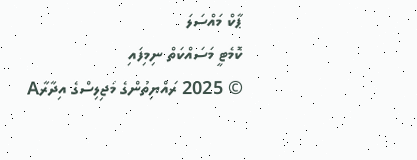ޕާކް މައްސަލަ
ކޮމެޓީ މަސައްކަތް ނިމިފައި
© 2025 ރައްޔިތުންގެ މަޖިލިސްގެ އިދާރާA